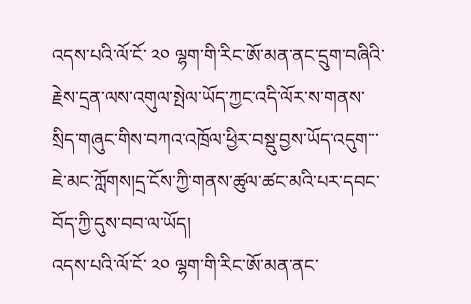འདས་པའི་ལོ་ངོ་ ༢༠ ལྷག་གི་རིང་ཨོ་མན་ནང་དྲུག་བཞིའི་རྗེས་དྲན་ལས་འགུལ་སྤེལ་ཡོད་ཀྱང་འདི་ལོར་ས་གནས་སྲིད་གཞུང་གིས་བཀའ་འཁྲོལ་ཕྱིར་བསྡུ་བྱས་ཡོད་འདུག་་་
ཇེ་མང་ཀློགས།དྲ་ངོས་ཀྱི་གནས་ཚུལ་ཚང་མའི་པར་དབང་བོད་ཀྱི་དུས་བབ་ལ་ཡོད།
འདས་པའི་ལོ་ངོ་ ༢༠ ལྷག་གི་རིང་ཨོ་མན་ནང་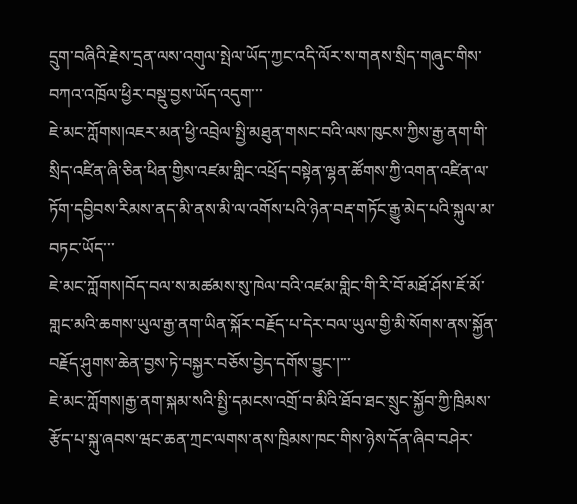དྲུག་བཞིའི་རྗེས་དྲན་ལས་འགུལ་སྤེལ་ཡོད་ཀྱང་འདི་ལོར་ས་གནས་སྲིད་གཞུང་གིས་བཀའ་འཁྲོལ་ཕྱིར་བསྡུ་བྱས་ཡོད་འདུག་་་
ཇེ་མང་ཀློགས།འཇར་མན་ཕྱི་འབྲེལ་སྤྱི་མཐུན་གསང་བའི་ལས་ཁུངས་ཀྱིས་རྒྱ་ནག་གི་སྲིད་འཛིན་ཞི་ཅིན་ཕིན་གྱིས་འཛམ་གླིང་འཕྲོད་བསྟེན་ལྷན་ཚོགས་ཀྱི་འགན་འཛིན་ལ་ཏོག་དབྱིབས་རིམས་ནད་མི་ནས་མི་ལ་འགོས་པའི་ཉེན་བརྡ་གཏོང་རྒྱུ་མེད་པའི་སྐུལ་མ་བཏང་ཡོད་་་
ཇེ་མང་ཀློགས།བོད་བལ་ས་མཚམས་སུ་ཁེལ་བའི་འཛམ་གླིང་གི་རི་བོ་མཐོ་ཤོས་ཇོ་མོ་གླང་མའི་ཆགས་ཡུལ་རྒྱ་ནག་ཡིན་སྐོར་བརྗོད་པ་དེར་བལ་ཡུལ་གྱི་མི་སོགས་ནས་སྐྱོན་བརྗོད་ཤུགས་ཆེན་བྱས་ཏེ་བསྐྱར་བཅོས་བྱེད་དགོས་བྱུང་།་་་
ཇེ་མང་ཀློགས།རྒྱ་ནག་སྐམ་སའི་སྤྱི་དམངས་འགྲོ་བ་མིའི་ཐོབ་ཐང་སྲུང་སྐྱོབ་ཀྱི་ཁྲིམས་རྩོད་པ་སྐུ་ཞབས་ཝང་ཆན་ཀྲང་ལགས་ནས་ཁྲིམས་ཁང་གིས་ཉེས་དོན་ཞིབ་བཤེར་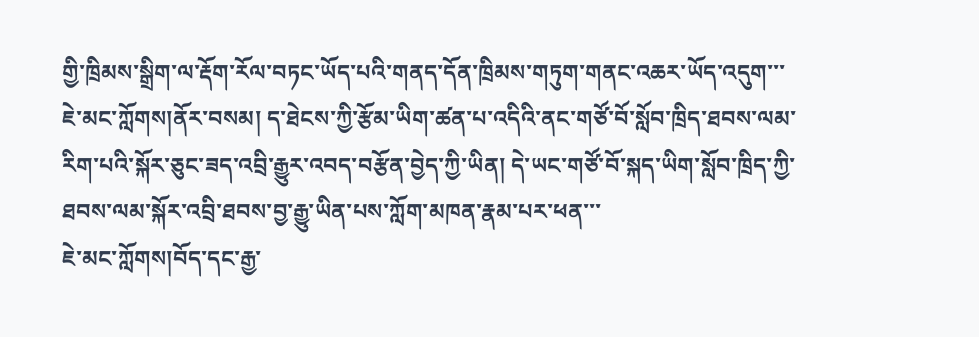གྱི་ཁྲིམས་སྒྲིག་ལ་རྡོག་རོལ་བཏང་ཡོད་པའི་གནད་དོན་ཁྲིམས་གཏུག་གནང་འཆར་ཡོད་འདུག་་་
ཇེ་མང་ཀློགས།ནོར་བསམ། ད་ཐེངས་ཀྱི་རྩོམ་ཡིག་ཚན་པ་འདིའི་ནང་གཙོ་བོ་སློབ་ཁྲིད་ཐབས་ལམ་རིག་པའི་སྐོར་ཅུང་ཟད་འབྲི་རྒྱུར་འབད་བརྩོན་བྱེད་ཀྱི་ཡིན། དེ་ཡང་གཙོ་བོ་སྐད་ཡིག་སློབ་ཁྲིད་ཀྱི་ཐབས་ལམ་སྐོར་འབྲི་ཐབས་བྱ་རྒྱུ་ཡིན་པས་ཀློག་མཁན་རྣམ་པར་ཕན་་་
ཇེ་མང་ཀློགས།བོད་དང་རྒྱ་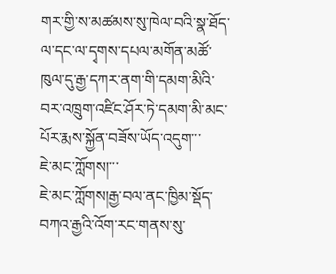གར་གྱི་ས་མཚམས་སུ་ཁེལ་བའི་སྣ་ཐོད་ལ་དང་ལ་དྭགས་དཔལ་མགོན་མཚོ་ཁུལ་དུ་རྒྱ་དཀར་ནག་གི་དམག་མིའི་བར་འཁྲུག་འཛིང་ཤོར་ཏེ་དམག་མི་མང་པོར་རྨས་སྐྱོན་བཟོས་ཡོད་འདུག་་་
ཇེ་མང་ཀློགས།་་་
ཇེ་མང་ཀློགས།རྒྱ་བལ་ནང་ཁྱིམ་སྡོད་བཀའ་རྒྱའི་འོག་རང་གནས་སུ་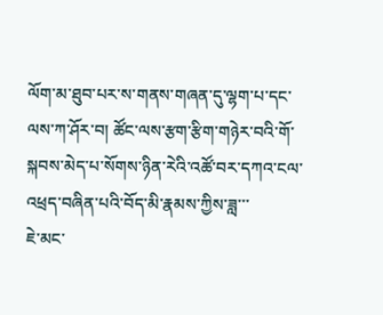ལོག་མ་ཐུབ་པར་ས་གནས་གཞན་དུ་ལྷག་པ་དང་ལས་ཀ་ཤོར་བ། ཚོང་ལས་རྩག་རྩིག་གཉེར་བའི་གོ་སྐབས་མེད་པ་སོགས་ཉིན་རེའི་འཚོ་བར་དཀའ་ངལ་འཕྲད་བཞིན་པའི་བོད་མི་རྣམས་ཀྱིས་ཟླ་་་
ཇེ་མང་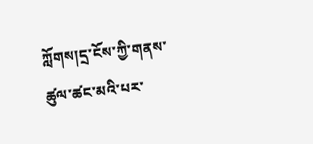ཀློགས།དྲ་ངོས་ཀྱི་གནས་ཚུལ་ཚང་མའི་པར་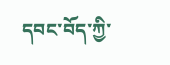དབང་བོད་ཀྱི་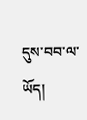དུས་བབ་ལ་ཡོད།